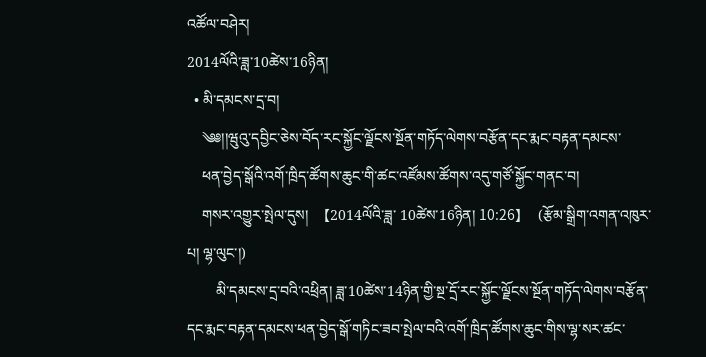འཚོལ་བཤེར།
2014ལོའི་ཟླ་10ཚེས་16ཉིན།
  • མི་དམངས་དྲ་བ།
    ༄༅།།ཝུའུ་དབྱིང་ཅེས་བོད་རང་སྐྱོང་ལྗོངས་སྔོན་གཏོད་ལེགས་བརྩོན་དང་རྨང་བརྟན་དམངས་
    ཕན་བྱེད་སྒོའི་འགོ་ཁྲིད་ཚོགས་ཆུང་གི་ཚང་འཛོམས་ཚོགས་འདུ་གཙོ་སྐྱོང་གནང་བ།
    གསར་འགྱུར་སྤེལ་དུས།  【2014ལོའི་ཟླ་ 10ཚེས་16ཉིན། 10:26】   (རྩོམ་སྒྲིག་འགན་འཁུར་པ། ལྷ་ལུང་།)
        མི་དམངས་དྲ་བའི་འཕྲིན། ཟླ་10ཚེས་14ཉིན་གྱི་སྔ་དྲོ་རང་སྐྱོང་ལྗོངས་སྔོན་གཏོད་ལེགས་བརྩོན་དང་རྨང་བརྟན་དམངས་ཕན་བྱེད་སྒོ་གཏིང་ཟབ་སྤེལ་བའི་འགོ་ཁྲིད་ཚོགས་ཆུང་གིས་ལྷ་སར་ཚང་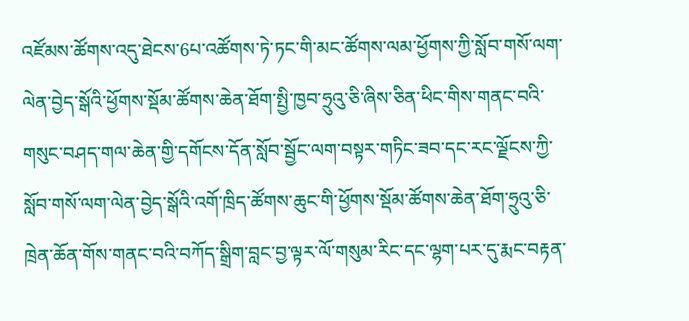འཛོམས་ཚོགས་འདུ་ཐེངས་6པ་འཚོགས་ཏེ་ཏང་གི་མང་ཚོགས་ལམ་ཕྱོགས་ཀྱི་སློབ་གསོ་ལག་ལེན་བྱེད་སྒོའི་ཕྱོགས་སྡོམ་ཚོགས་ཆེན་ཐོག་སྤྱི་ཁྱབ་ཧྲུའུ་ཅི་ཞིས་ཅིན་ཕིང་གིས་གནང་བའི་གསུང་བཤད་གལ་ཆེན་གྱི་དགོངས་དོན་སློབ་སྦྱོང་ལག་བསྟར་གཏིང་ཟབ་དང་རང་ལྗོངས་ཀྱི་སློབ་གསོ་ལག་ལེན་བྱེད་སྒོའི་འགོ་ཁྲིད་ཚོགས་ཆུང་གི་ཕྱོགས་སྡོམ་ཚོགས་ཆེན་ཐོག་ཧྲུའུ་ཅི་ཁྲེན་ཆོན་གོས་གནང་བའི་བཀོད་སྒྲིག་བླང་བྱ་ལྟར་ལོ་གསུམ་རིང་དང་ལྷག་པར་དུ་རྨང་བརྟན་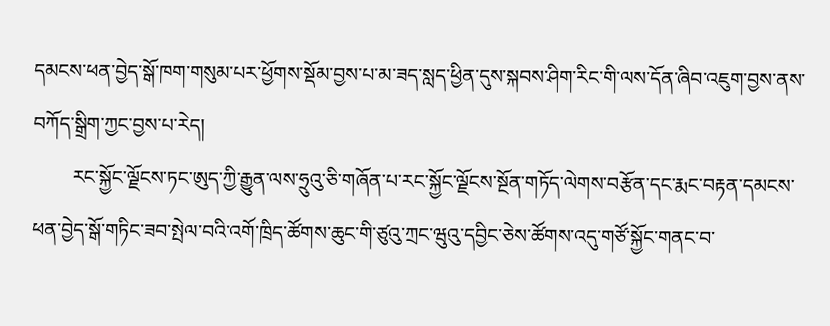དམངས་ཕན་བྱེད་སྒོ་ཁག་གསུམ་པར་ཕྱོགས་སྡོམ་བྱས་པ་མ་ཟད་སླད་ཕྱིན་དུས་སྐབས་ཤིག་རིང་གི་ལས་དོན་ཞིབ་འཇུག་བྱས་ནས་བཀོད་སྒྲིག་ཀྱང་བྱས་པ་རེད།
        རང་སྐྱོང་ལྗོངས་ཏང་ཨུད་ཀྱི་རྒྱུན་ལས་ཧྲུའུ་ཅི་གཞོན་པ་རང་སྐྱོང་ལྗོངས་སྔོན་གཏོད་ལེགས་བརྩོན་དང་རྨང་བརྟན་དམངས་ཕན་བྱེད་སྒོ་གཏིང་ཟབ་སྤེལ་བའི་འགོ་ཁྲིད་ཚོགས་ཆུང་གི་ཙུའུ་ཀྲང་ཝུའུ་དབྱིང་ཅེས་ཚོགས་འདུ་གཙོ་སྐྱོང་གནང་བ་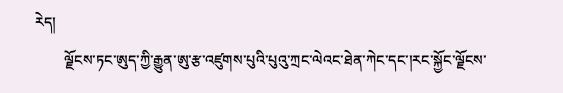རེད།
        ལྗོངས་ཏང་ཨུད་ཀྱི་རྒྱུན་ཨུ་རྩ་འཛུགས་པུའི་པུའུ་ཀྲང་ལེའང་ཐེན་ཀེང་དང་།རང་སྐྱོང་ལྗོངས་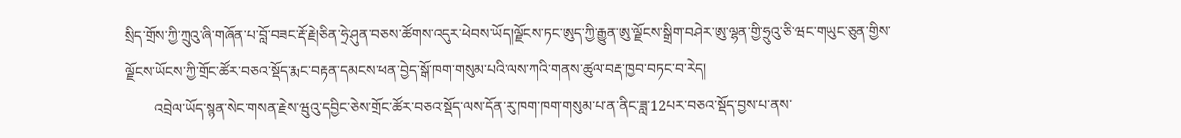སྲིད་གྲོས་ཀྱི་ཀྲུའུ་ཞི་གཞོན་པ་བློ་བཟང་རྡོ་རྗེ།ཅིན་ཧྲེ་ཤུན་བཅས་ཚོགས་འདུར་ཕེབས་ཡོད།ལྗོངས་ཏང་ཨུད་ཀྱི་རྒྱུན་ཨུ་ལྗོངས་སྒྲིག་བཤེར་ཨུ་ལྷན་གྱི་ཧྲུའུ་ཅི་ཝང་གཡུང་ཅུན་གྱིས་ལྗོངས་ཡོངས་ཀྱི་གྲོང་ཚོར་བཅའ་སྡོད་རྨང་བརྟན་དམངས་ཕན་བྱེད་སྒོ་ཁག་གསུམ་པའི་ལས་ཀའི་གནས་ཚུལ་བརྡ་ཁྱབ་བཏང་བ་རེད།
        འབྲེལ་ཡོད་སྙན་སེང་གསན་རྗེས་ཝུའུ་དབྱིང་ཅེས་གྲོང་ཚོར་བཅའ་སྡོད་ལས་དོན་རུ་ཁག་ཁག་གསུམ་པ་ན་ནིང་ཟླ་12པར་བཅའ་སྡོད་བྱས་པ་ནས་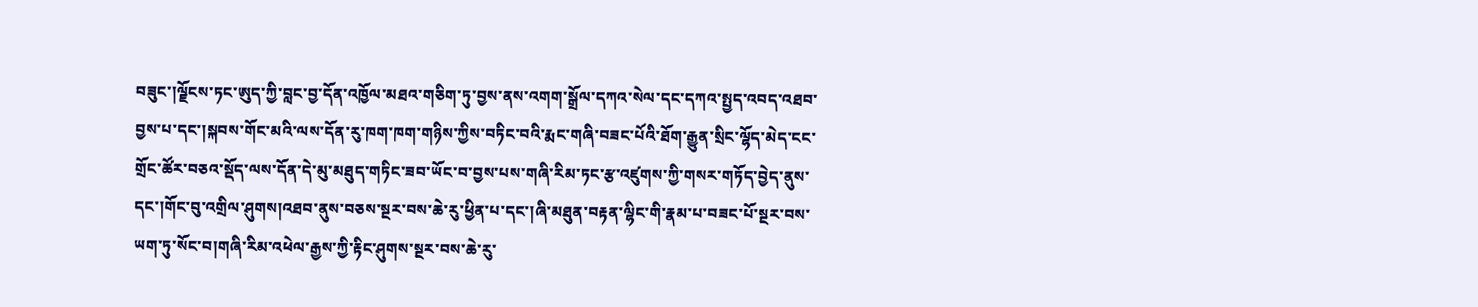བཟུང་།ལྗོངས་ཏང་ཨུད་ཀྱི་བླང་བྱ་དོན་འཁྱོལ་མཐའ་གཅིག་ཏུ་བྱས་ནས་འགག་སྒྲོལ་དཀའ་སེལ་དང་དཀའ་སྤྱད་འབད་འཐབ་བྱས་པ་དང་།སྐབས་གོང་མའི་ལས་དོན་རུ་ཁག་ཁག་གཉིས་ཀྱིས་བཏིང་བའི་རྨང་གཞི་བཟང་པོའི་ཐོག་རྒྱུན་སྲིང་ལྷོད་མེད་ངང་གྲོང་ཚོར་བཅའ་སྡོད་ལས་དོན་དེ་མུ་མཐུད་གཏིང་ཟབ་ཡོང་བ་བྱས་པས་གཞི་རིམ་ཏང་རྩ་འཛུགས་ཀྱི་གསར་གཏོད་བྱེད་ནུས་དང་།གོང་བུ་འགྲིལ་ཤུགས།འཐབ་ནུས་བཅས་སྔར་བས་ཆེ་རུ་ཕྱིན་པ་དང་།ཞི་མཐུན་བརྟན་ལྷིང་གི་རྣམ་པ་བཟང་པོ་སྔར་བས་ཡག་ཏུ་སོང་བ།གཞི་རིམ་འཕེལ་རྒྱས་ཀྱི་རྟིང་ཤུགས་སྔར་བས་ཆེ་རུ་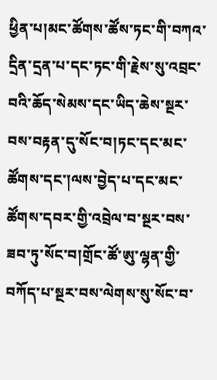ཕྱིན་པ།མང་ཚོགས་ཚོས་ཏང་གི་བཀའ་དྲིན་དྲན་པ་དང་ཏང་གི་རྗེས་སུ་འབྲང་བའི་ཆོད་སེམས་དང་ཡིད་ཆེས་སྔར་བས་བརྟན་དུ་སོང་བ།ཏང་དང་མང་ཚོགས་དང་།ལས་བྱེད་པ་དང་མང་ཚོགས་དབར་གྱི་འབྲེལ་བ་སྔར་བས་ཟབ་ཏུ་སོང་བ།གྲོང་ཚོ་ཨུ་ལྷན་གྱི་བཀོད་པ་སྔར་བས་ལེགས་སུ་སོང་བ་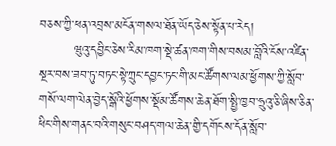བཅས་ཀྱི་ཕན་འབྲས་མངོན་གསལ་ཐོན་ཡོད་ཅེས་སྟོན་པ་རེད།
        ཝུའུ་དབྱིང་ཅེས་རིམ་ཁག་སྡེ་ཚན་ཁག་གིས་བསམ་བློའི་ངོས་འཛིན་སྔར་བས་ཟབ་ཏུ་བཏང་སྟེ་ཀྲུང་དབྱང་ཏང་གི་མང་ཚོགས་ལམ་ཕྱོགས་ཀྱི་སློབ་གསོ་ལག་ལེན་བྱེད་སྒོའི་ཕྱོགས་སྡོམ་ཚོགས་ཆེན་ཐོག་སྤྱི་ཁྱབ་ཧྲུའུ་ཅི་ཞིས་ཅིན་ཕིང་གིས་གནང་བའི་གསུང་བཤད་གལ་ཆེན་གྱི་དགོངས་དོན་སློབ་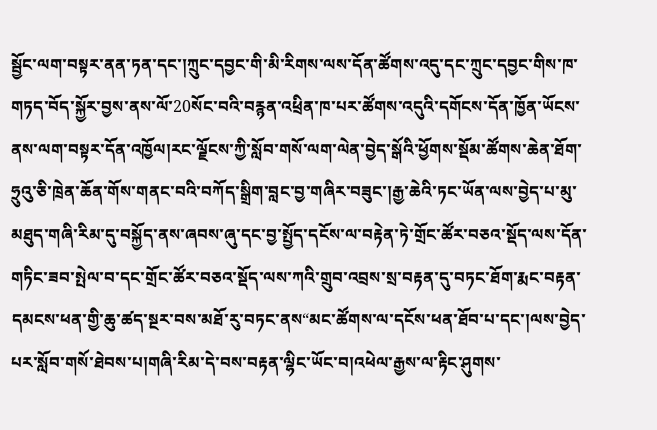སྦྱོང་ལག་བསྟར་ནན་ཏན་དང་།ཀྲུང་དབྱང་གི་མི་རིགས་ལས་དོན་ཚོགས་འདུ་དང་ཀྲུང་དབྱང་གིས་ཁ་གཏད་བོད་སྐྱོར་བྱས་ནས་ལོ་20སོང་བའི་བརྙན་འཕྲིན་ཁ་པར་ཚོགས་འདུའི་དགོངས་དོན་ཁྱོན་ཡོངས་ནས་ལག་བསྟར་དོན་འཁྱོལ།རང་ལྗོངས་ཀྱི་སློབ་གསོ་ལག་ལེན་བྱེད་སྒོའི་ཕྱོགས་སྡོམ་ཚོགས་ཆེན་ཐོག་ཧྲུའུ་ཅི་ཁྲེན་ཆོན་གོས་གནང་བའི་བཀོད་སྒྲིག་བླང་བྱ་གཞིར་བཟུང་།རྒྱ་ཆེའི་ཏང་ཡོན་ལས་བྱེད་པ་མུ་མཐུད་གཞི་རིམ་དུ་བསྐྱོད་ནས་ཞབས་ཞུ་དང་བྱ་སྤྱོད་དངོས་ལ་བརྟེན་ཏེ་གྲོང་ཚོར་བཅའ་སྡོད་ལས་དོན་གཏིང་ཟབ་སྤེལ་བ་དང་གྲོང་ཚོར་བཅའ་སྡོད་ལས་ཀའི་གྲུབ་འབྲས་སྲ་བརྟན་དུ་བཏང་ཐོག་རྨང་བརྟན་དམངས་ཕན་གྱི་ཆུ་ཚད་སྔར་བས་མཐོ་རུ་བཏང་ནས“མང་ཚོགས་ལ་དངོས་ཕན་ཐོབ་པ་དང་།ལས་བྱེད་པར་སློབ་གསོ་ཐེབས་པ།གཞི་རིམ་དེ་བས་བརྟན་ལྷིང་ཡོང་བ།འཕེལ་རྒྱས་ལ་རྟིང་ཤུགས་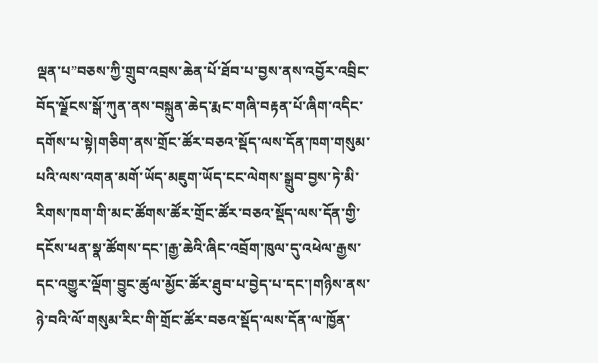ལྡན་པ”བཅས་ཀྱི་གྲུབ་འབྲས་ཆེན་པོ་ཐོབ་པ་བྱས་ནས་འབྱོར་འབྲིང་བོད་ལྗོངས་སྒོ་ཀུན་ནས་བསྐྲུན་ཆེད་རྨང་གཞི་བརྟན་པོ་ཞིག་འདིང་དགོས་པ་སྟེ།གཅིག་ནས་གྲོང་ཚོར་བཅའ་སྡོད་ལས་དོན་ཁག་གསུམ་པའི་ལས་འགན་མགོ་ཡོད་མཇུག་ཡོད་ངང་ལེགས་སྒྲུབ་བྱས་ཏེ་མི་རིགས་ཁག་གི་མང་ཚོགས་ཚོར་གྲོང་ཚོར་བཅའ་སྡོད་ལས་དོན་གྱི་དངོས་ཕན་སྣ་ཚོགས་དང་།རྒྱ་ཆེའི་ཞིང་འབྲོག་ཁུལ་དུ་འཕེལ་རྒྱས་དང་འགྱུར་ལྡོག་བྱུང་ཚུལ་མྱོང་ཚོར་ཐུབ་པ་བྱེད་པ་དང་།གཉིས་ནས་ཉེ་བའི་ལོ་གསུམ་རིང་གི་གྲོང་ཚོར་བཅའ་སྡོད་ལས་དོན་ལ་ཁྱོན་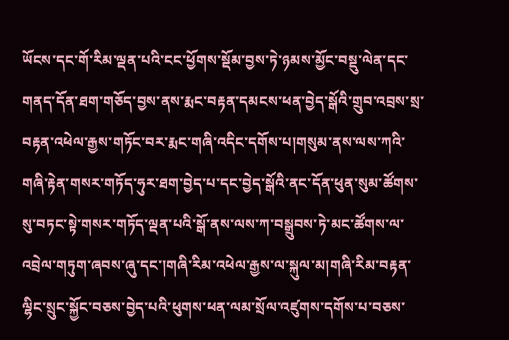ཡོངས་དང་གོ་རིམ་ལྡན་པའི་ངང་ཕྱོགས་སྡོམ་བྱས་ཏེ་ཉམས་མྱོང་བསྡུ་ལེན་དང་གནད་དོན་ཐག་གཅོད་བྱས་ནས་རྨང་བརྟན་དམངས་ཕན་བྱེད་སྒོའི་གྲུབ་འབྲས་སྲ་བརྟན་འཕེལ་རྒྱས་གཏོང་བར་རྨང་གཞི་འདིང་དགོས་པ།གསུམ་ནས་ལས་ཀའི་གཞི་རྟེན་གསར་གཏོད་ཧུར་ཐག་བྱེད་པ་དང་བྱེད་སྒོའི་ནང་དོན་ཕུན་སུམ་ཚོགས་སུ་བཏང་སྟེ་གསར་གཏོད་ལྡན་པའི་སྒོ་ནས་ལས་ཀ་བསྒྲུབས་ཏེ་མང་ཚོགས་ལ་འབྲེལ་གཏུག་ཞབས་ཞུ་དང་།གཞི་རིམ་འཕེལ་རྒྱས་ལ་སྐུལ་མ།གཞི་རིམ་བརྟན་ལྷིང་སྲུང་སྐྱོང་བཅས་བྱེད་པའི་ཕུགས་ཕན་ལམ་སྲོལ་འཛུགས་དགོས་པ་བཅས་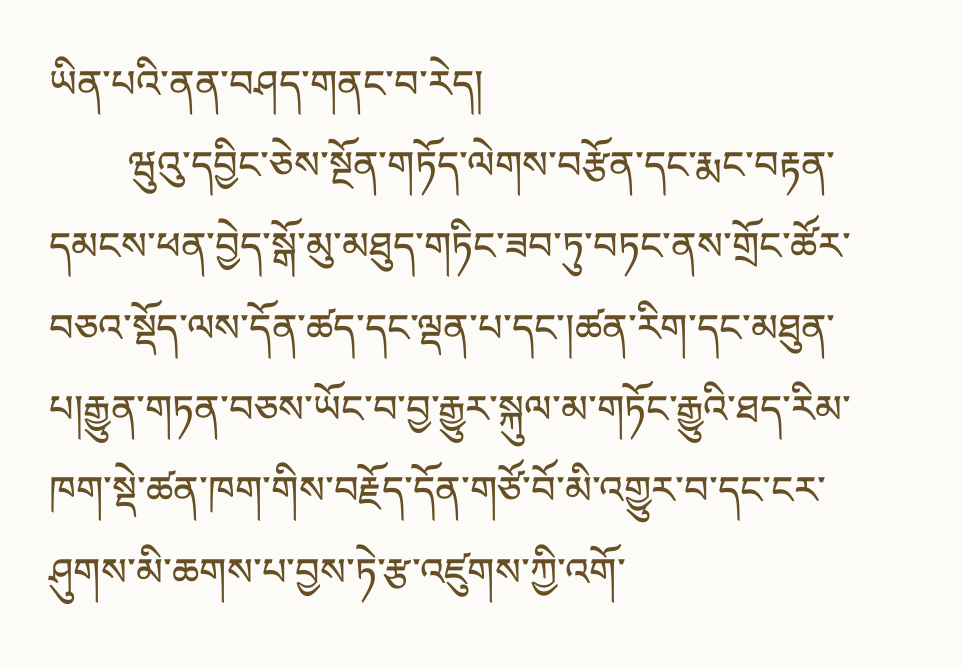ཡིན་པའི་ནན་བཤད་གནང་བ་རེད།
        ཝུའུ་དབྱིང་ཅེས་སྔོན་གཏོད་ལེགས་བརྩོན་དང་རྨང་བརྟན་དམངས་ཕན་བྱེད་སྒོ་མུ་མཐུད་གཏིང་ཟབ་ཏུ་བཏང་ནས་གྲོང་ཚོར་བཅའ་སྡོད་ལས་དོན་ཚད་དང་ལྡན་པ་དང་།ཚན་རིག་དང་མཐུན་པ།རྒྱུན་གཏན་བཅས་ཡོང་བ་བྱ་རྒྱུར་སྐུལ་མ་གཏོང་རྒྱུའི་ཐད་རིམ་ཁག་སྡེ་ཚན་ཁག་གིས་བརྗོད་དོན་གཙོ་བོ་མི་འགྱུར་བ་དང་ངར་ཤུགས་མི་ཆགས་པ་བྱས་ཏེ་རྩ་འཛུགས་ཀྱི་འགོ་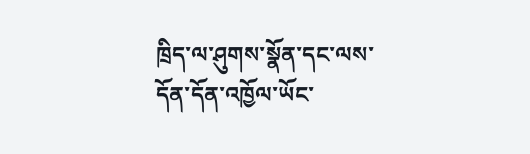ཁྲིད་ལ་ཤུགས་སྣོན་དང་ལས་དོན་དོན་འཁྱོལ་ཡོང་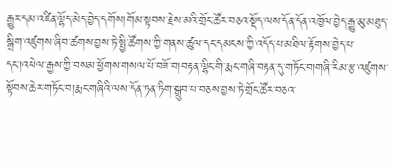རྒྱུར་དམ་འཛིན་ལྷོད་མེད་བྱེད་དགོས།གོམ་སྟབས་རྗེས་མའི་གྲོང་ཚོར་བཅའ་སྡོད་ལས་དོན་དོན་འཁྱོལ་བྱེད་རྒྱུ་མུ་མཐུད་སྒྲིག་འཛུགས་ཞིབ་ཚགས་བྱས་ཏེ་སྤྱི་ཚོགས་ཀྱི་གནས་ཚུལ་དང་དམངས་ཀྱི་འདོད་པ་མཐིལ་རྟོགས་བྱེད་པ་དང་།འཕེལ་རྒྱས་ཀྱི་བསམ་ཕྱོགས་གསལ་པོ་བཟོ་བ།བརྟན་ལྷིང་གི་རྨང་གཞི་བརྟན་དུ་གཏོང་བ།གཞི་རིམ་རྩ་འཛུགས་སྟོབས་ཆེར་གཏོང་བ།རྨང་གཞིའི་ལས་དོན་ཏན་ཏིག་སྒྲུབ་པ་བཅས་བྱས་ཏེ་གྲོང་ཚོར་བཅའ་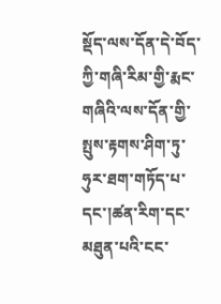སྡོད་ལས་དོན་དེ་བོད་ཀྱི་གཞི་རིམ་གྱི་རྨང་གཞིའི་ལས་དོན་གྱི་སྤུས་རྟགས་ཤིག་ཏུ་ཧུར་ཐག་གཏོད་པ་དང་།ཚན་རིག་དང་མཐུན་པའི་ངང་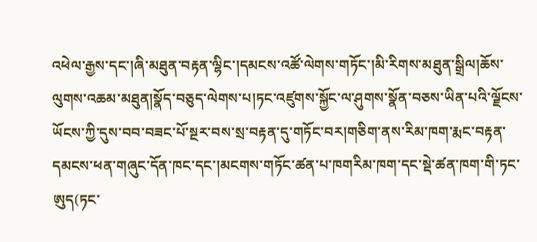འཕེལ་རྒྱས་དང་།ཞི་མཐུན་བརྟན་ལྷིང་།དམངས་འཚོ་ལེགས་གཏོང་།མི་རིགས་མཐུན་སྒྲིལ།ཆོས་ལུགས་འཆམ་མཐུན།སྣོད་བཅུད་ལེགས་པ།ཏང་འཛུགས་སྐྱོང་ལ་ཤུགས་སྣོན་བཅས་ཡིན་པའི་ལྗོངས་ཡོངས་ཀྱི་དུས་བབ་བཟང་པོ་སྔར་བས་སྲ་བརྟན་དུ་གཏོང་བར།གཅིག་ནས་རིམ་ཁག་རྨང་བརྟན་དམངས་ཕན་གཞུང་དོན་ཁང་དང་།མངགས་གཏོང་ཚན་པ་ཁགརིམ་ཁག་དང་སྡེ་ཚན་ཁག་གི་ཏང་ཨུད(ཏང་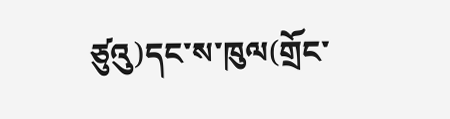ཙུའུ)དང་ས་ཁུལ(གྲོང་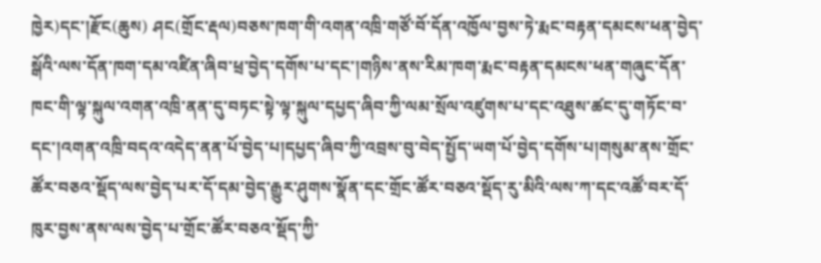ཁྱེར)དང་།རྫོང(ཆུས) ཤང(གྲོང་རྡལ)བཅས་ཁག་གི་འགན་འཁྲི་གཙོ་བོ་དོན་འཁྱོལ་བྱས་ཏེ་རྨང་བརྟན་དམངས་ཕན་བྱེད་སྒོའི་ལས་དོན་ཁག་དམ་འཛིན་ཞིབ་ཕྲ་བྱེད་དགོས་པ་དང་།གཉིས་ནས་རིམ་ཁག་རྨང་བརྟན་དམངས་ཕན་གཞུང་དོན་ཁང་གི་ལྟ་སྐུལ་འགན་འཁྲི་ནན་དུ་བཏང་སྟེ་ལྟ་སྐུལ་དཔྱད་ཞིབ་ཀྱི་ལམ་སྲོལ་འཛུགས་པ་དང་འཐུས་ཚང་དུ་གཏོང་བ་དང་།འགན་འཁྲི་བདའ་འདེད་ནན་པོ་བྱེད་པ།དཔྱད་ཞིབ་ཀྱི་འབྲས་བུ་བེད་སྤྱོད་ཡག་པོ་བྱེད་དགོས་པ།གསུམ་ནས་གྲོང་ཚོར་བཅའ་སྡོད་ལས་བྱེད་པར་དོ་དམ་བྱེད་རྒྱུར་ཤུགས་སྣོན་དང་གྲོང་ཚོར་བཅའ་སྡོད་རུ་མིའི་ལས་ཀ་དང་འཚོ་བར་དོ་ཁུར་བྱས་ནས་ལས་བྱེད་པ་གྲོང་ཚོར་བཅའ་སྡོད་ཀྱི་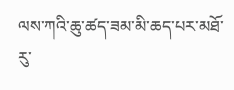ལས་ཀའི་ཆུ་ཚད་ཟམ་མི་ཆད་པར་མཐོ་རུ་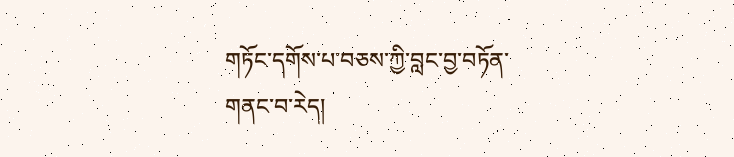གཏོང་དགོས་པ་བཅས་ཀྱི་བླང་བྱ་བཏོན་གནང་བ་རེད།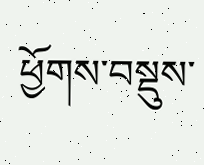ཕྱོགས་བསྡུས་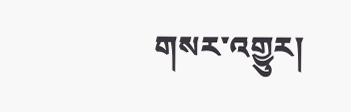གསར་འགྱུར།